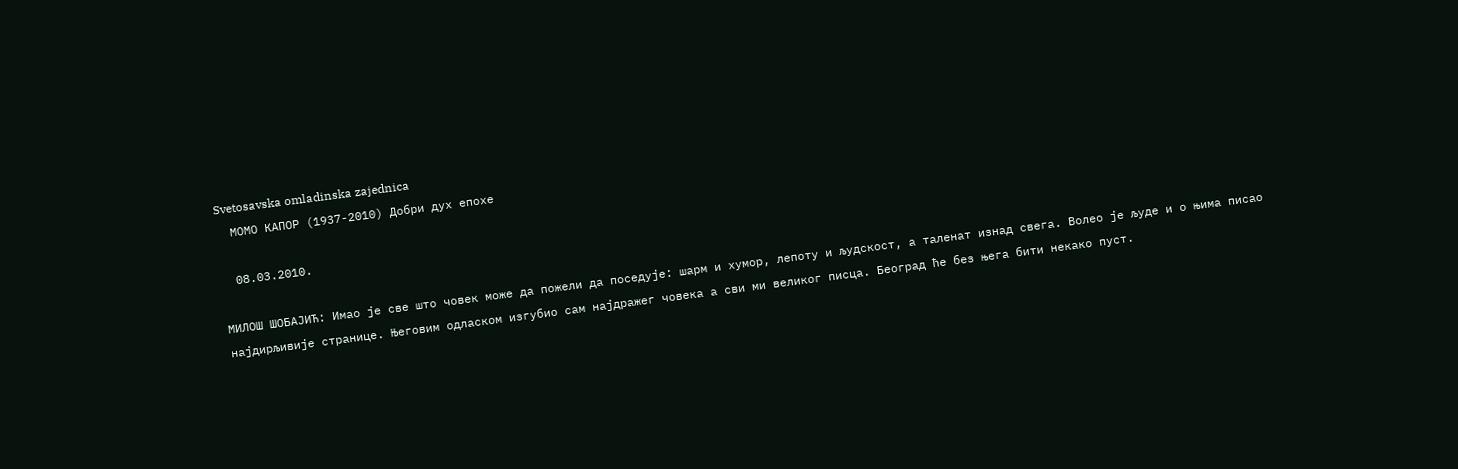Svetosavska omladinska zajednica
  МОМО КАПОР (1937-2010) Добри дух епохе

  08.03.2010.

МИЛОШ ШОБАЈИЋ: Имао је све што човек може да пожели да поседује: шарм и хумор, лепоту и људскост, а таленат изнад свега. Волео је људе и о њима писао најдирљивије странице. Његовим одласком изгубио сам најдражег човека а сви ми великог писца. Београд ће без њега бити некако пуст.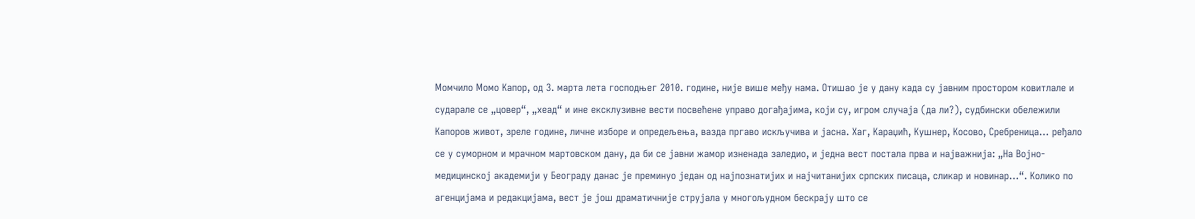Момчило Момо Капор, од 3. марта лета господњег 2010. године, није више међу нама. Отишао је у дану када су јавним простором ковитлале и сударале се „цовер“, „хеад“ и ине ексклузивне вести посвећене управо догађајима, који су, игром случаја (да ли?), судбински обележили Капоров живот, зреле године, личне изборе и опредељења, вазда пргаво искључива и јасна. Хаг, Караџић, Кушнер, Косово, Сребреница… ређало се у суморном и мрачном мартовском дану, да би се јавни жамор изненада заледио, и једна вест постала прва и најважнија: „На Војно-медицинској академији у Београду данас је преминуо један од најпознатијих и најчитанијих српских писаца, сликар и новинар…“. Колико по агенцијама и редакцијама, вест је још драматичније струјала у многољудном бескрају што се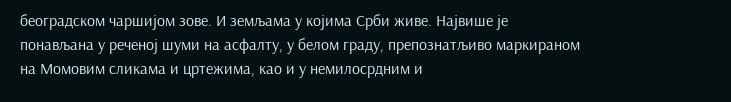београдском чаршијом зове. И земљама у којима Срби живе. Највише је понављана у реченој шуми на асфалту, у белом граду, препознатљиво маркираном на Момовим сликама и цртежима, као и у немилосрдним и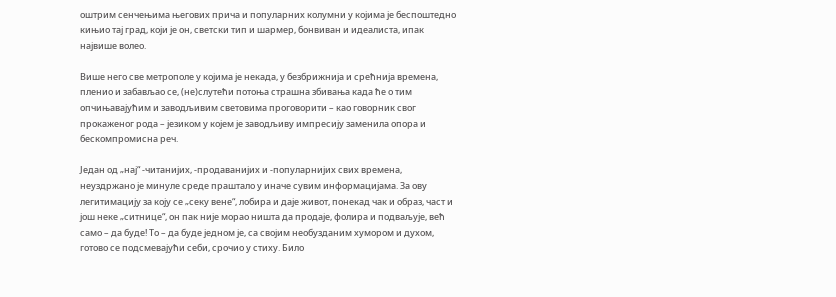оштрим сенчењима његових прича и популарних колумни у којима је беспоштедно кињио тај град, који је он, светски тип и шармер, бонвиван и идеалиста, ипак највише волео.

Више него све метрополе у којима је некада, у безбрижнија и срећнија времена, пленио и забављао се, (не)слутећи потоња страшна збивања када ће о тим опчињавајућим и заводљивим световима проговорити – као говорник свог прокаженог рода – језиком у којем је заводљиву импресију заменила опора и бескомпромисна реч.

Један од „нај“ -читанијих, -продаванијих и -популарнијих свих времена, неуздржано је минуле среде праштало у иначе сувим информацијама. За ову легитимацију за коју се „секу вене“, лобира и даје живот, понекад чак и образ, част и још неке „ситнице“, он пак није морао ништа да продаје, фолира и подваљује, већ само – да буде! То – да буде једном је, са својим необузданим хумором и духом, готово се подсмевајући себи, срочио у стиху. Било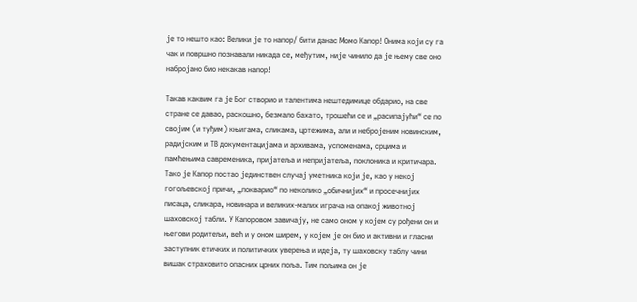је то нешто као: Велики је то напор/ бити данас Момо Капор! Онима који су га чак и површно познавали никада се, међутим, није чинило да је њему све оно набројано био некакав напор!

Такав каквим га је Бог створио и талентима нештедимице обдарио, на све стране се давао, раскошно, безмало бахато, трошећи се и „расипајући“ се по својим (и туђим) књигама, сликама, цртежима, али и небројеним новинским, радијским и ТВ документацијама и архивама, успоменама, срцима и памћењима савременика, пријатеља и непријатеља, поклоника и критичара. Тако је Капор постао јединствен случај уметника који је, као у некој гогољевској причи, „покварио“ по неколико „обичнијих“ и просечнијих писаца, сликара, новинара и великих-малих играча на опакој животној шаховској табли. У Капоровом завичају, не само оном у којем су рођени он и његови родитељи, већ и у оном ширем, у којем је он био и активни и гласни заступник етичких и политичких уверења и идеја, ту шаховску таблу чини вишак страховито опасних црних поља. Тим пољима он је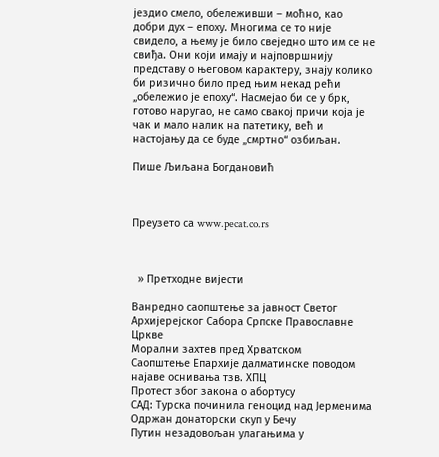јездио смело, обележивши – моћно, као добри дух – епоху. Многима се то није свидело, а њему је било свеједно што им се не свиђа. Они који имају и најповршнију представу о његовом карактеру, знају колико би ризично било пред њим некад рећи „обележио је епоху“. Насмејао би се у брк, готово наругао, не само свакој причи која је чак и мало налик на патетику, већ и настојању да се буде „смртно“ озбиљан.

Пише Љиљана Богдановић



Преузето са www.pecat.co.rs



  » Претходне вијести

Ванредно саопштење за јавност Светог Архијерејског Сабора Српске Православне Цркве
Морални захтев пред Хрватском
Сaoпштење Епархијe далматинске поводом најаве оснивања тзв. ХПЦ
Протест због закона о абортусу
САД: Турска починила геноцид над Јерменима
Одржан донаторски скуп у Бечу
Путин незадовољан улагањима у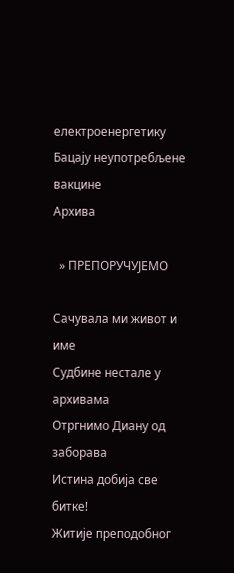електроенергетику
Бацају неупотребљене вакцине
Архива

  » ПРЕПОРУЧУЈЕМО

Сачувала ми живот и име
Судбине нестале у архивама
Отргнимо Диану од заборава
Истина добија све битке!
Житије преподобног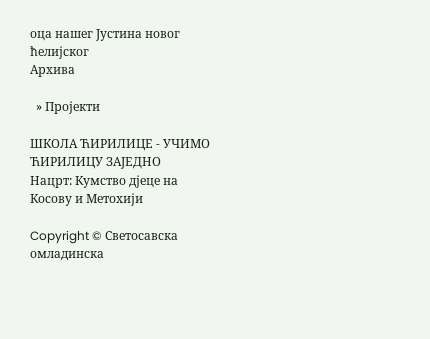оца нашег Јустина новог ћелијског
Архива

  » Пројекти

ШКОЛА ЋИРИЛИЦЕ - УЧИМО ЋИРИЛИЦУ ЗАЈЕДНО
Нацрт: Кумство дјеце на Косову и Метохији

Copyright © Светосавска омладинска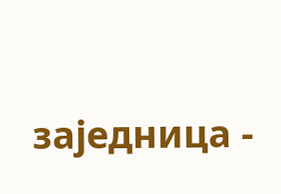заједница -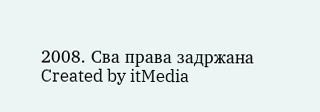2008. Сва права задржана
Created by itMedia